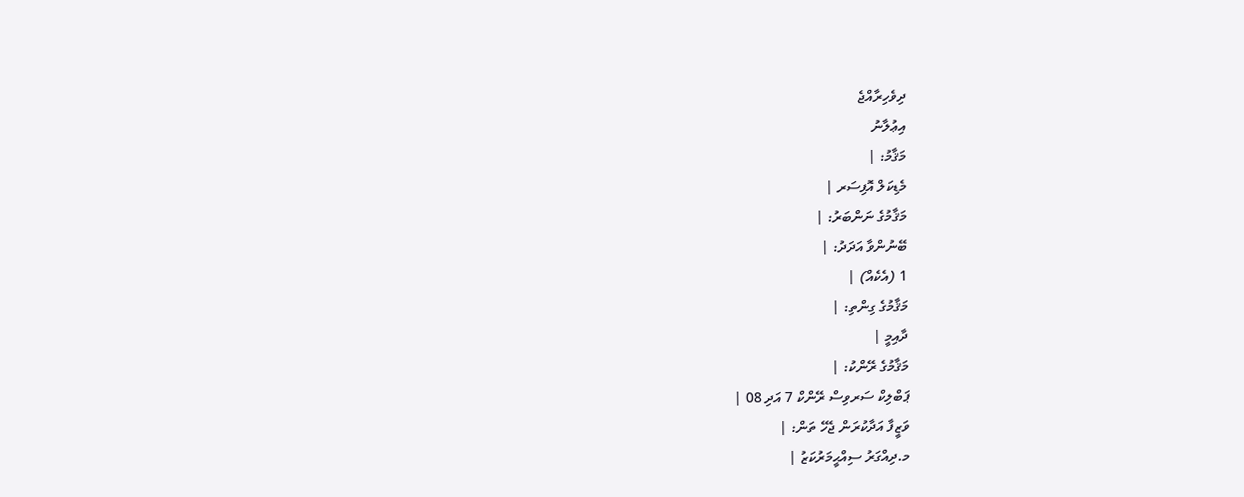ދިވެހިރާއްޖެ
އިޢުލާނު
މަޤާމު: |
މެޑިކަލް އޮފިސަރ |
މަޤާމުގެ ނަންބަރު: |
ބޭނުންވާ އަދަދު: |
1 (އެކެއް) |
މަޤާމުގެ ގިންތި: |
ދާއިމީ |
މަޤާމުގެ ރޭންކު: |
ޕަބްލިކް ސަރވިސް ރޭންކް 7 އަދި 08 |
ވަޒީފާ އަދާކުރަން ޖެހޭ ތަން: |
މ.ދިއްގަރު ސިއްޙީމަރުކަޒު |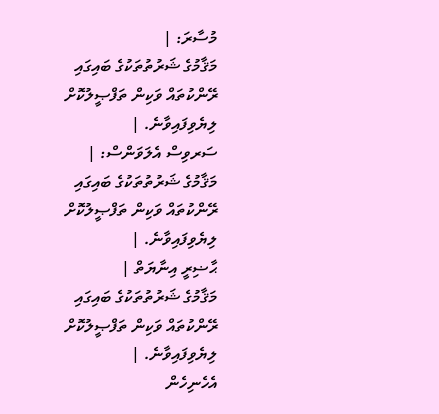މުސާރަ: |
މަޤާމުގެ ޝަރުތުތަކުގެ ބައިގައި ރޭންކުތައް ވަކިން ތަފްޞީލުކޮށް ލިޔެވިފައިވާނެ. |
ސަރވިސް އެލަވަންސް: |
މަޤާމުގެ ޝަރުތުތަކުގެ ބައިގައި ރޭންކުތައް ވަކިން ތަފްޞީލުކޮށް ލިޔެވިފައިވާނެ. |
ޙާޟިރީ އިނާޔަތް |
މަޤާމުގެ ޝަރުތުތަކުގެ ބައިގައި ރޭންކުތައް ވަކިން ތަފްޞީލުކޮށް ލިޔެވިފައިވާނެ. |
އެހެނިހެން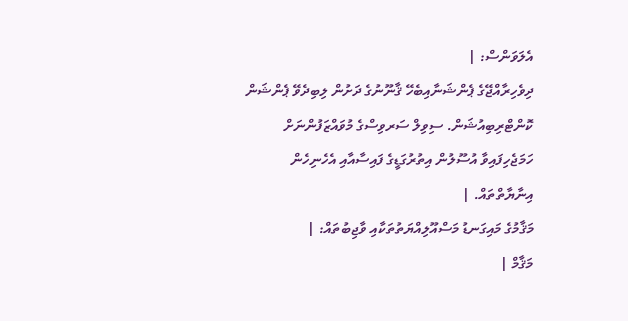އެލަވަންސް: |
ދިވެހިރާއްޖޭގެ ޕެންޝަނާއިބެހޭ ޤާނޫނުގެ ދަށުން ލިބިދެވޭ ޕެންޝަން ކޮންޓްރިބިއުޝަން. ސިވިލް ސަރވިސްގެ މުވައްޒަފުންނަށް ހަމަޖެހިފައިވާ އުސޫލުން އިތުރުގަޑީގެ ފައިސާއާއި އެހެނިހެން އިނާޔާތްތައް. |
މަޤާމުގެ މައިގަނޑު މަސްއޫލިއްޔަތުތަކާއި ވާޖިބުތައް: |
މަޤާމް |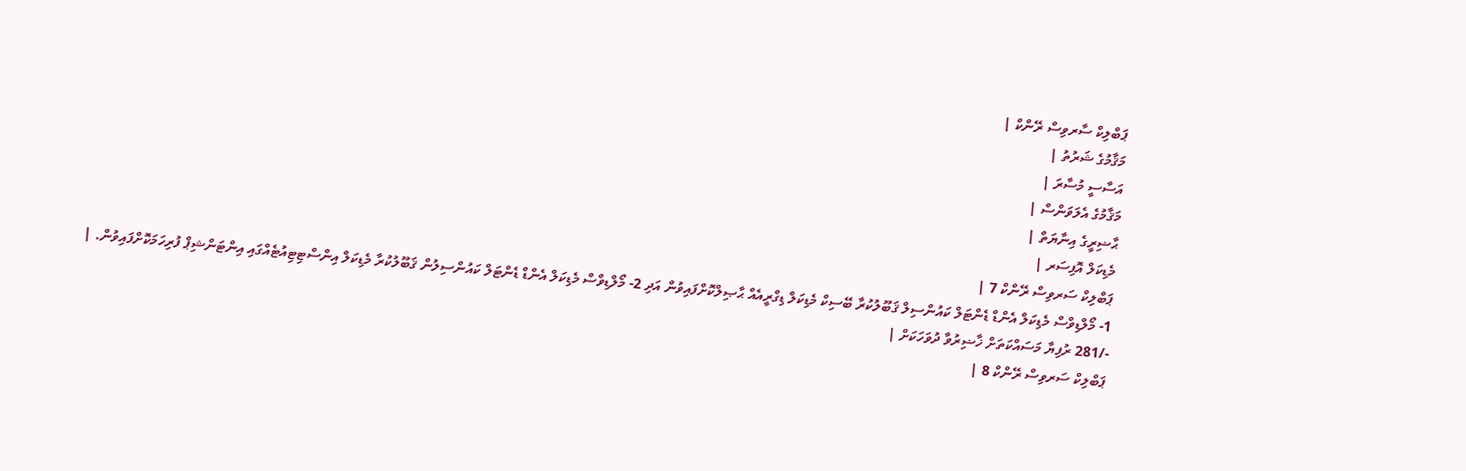ޕަބްލިކް ސާރވިސް ރޭންކް |
މަޤާމުގެ ޝަރުތު |
އަސާސީ މުސާރަ |
މަޤާމުގެ އެލަވަންސް |
ޙާޟިރީގެ އިނާޔަތް |
މެޑިކަލް އޮފިސަރ |
ޕަބްލިކް ސަރވިސް ރޭންކް 7 |
1- މޯލްޑިވްސް މެޑިކަލް އެންޑް ޑެންޓަލް ކައުންސިލް ޤަބޫލުކުރާ ބޭސިކް މެޑިކަލް ޑިގްރީއެއް ޙާޞިލްކޮށްފައިވުން އަދި 2- މޯލްޑިވްސް މެޑިކަލް އެންޑް ޑެންޓަލް ކައުންސިލުން ޤަބޫލުކުރާ މެޑިކަލް އިންސްޓިޓިއުޓެއްގައި އިންޓަންޝިޕް ފުރިހަމަކޮށްފައިވުން. |
-/281 ރުފިޔާ މަސައްކަތަށް ޚާޟިރުވާ ދުވަހަކަށް |
ޕަބްލިކް ސަރވިސް ރޭންކް 8 |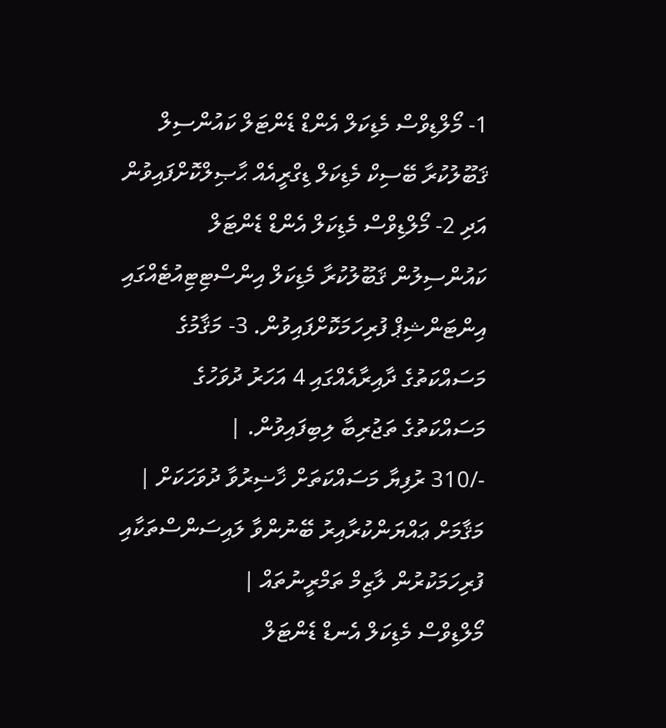1- މޯލްޑިވްސް މެޑިކަލް އެންޑް ޑެންޓަލް ކައުންސިލް ޤަބޫލުކުރާ ބޭސިކް މެޑިކަލް ޑިގްރީއެއް ޙާޞިލްކޮށްފައިވުން އަދި 2- މޯލްޑިވްސް މެޑިކަލް އެންޑް ޑެންޓަލް ކައުންސިލުން ޤަބޫލުކުރާ މެޑިކަލް އިންސްޓިޓިއުޓެއްގައި އިންޓަންޝިޕް ފުރިހަމަކޮށްފައިވުން. 3- މަޤާމުގެ މަސައްކަތުގެ ދާއިރާއެއްގައި 4 އަހަރު ދުވަހުގެ މަސައްކަތުގެ ތަޖުރިބާ ލިބިފައިވުން. |
-/310 ރުފިޔާ މަސައްކަތަށް ޚާޟިރުވާ ދުވަހަކަށް |
މަޤާމަށް ޢައްޔަންކުރާއިރު ބޭނުންވާ ލައިސަންސްތަކާއި ފުރިހަމަކުރުން ލާޒިމް ތަމްރީނުތައް |
މޯލްޑިވްސް މެޑިކަލް އެނޑް ޑެންޓަލް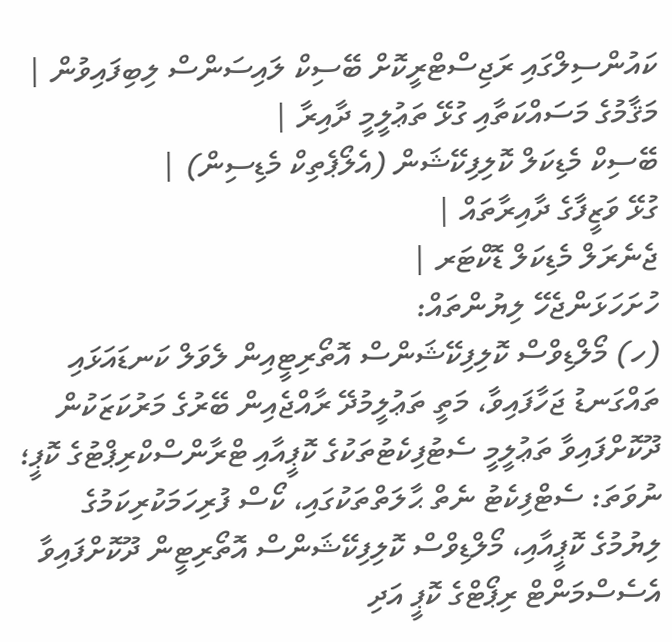ކައުންސިލްގައި ރަޖިސްޓްރީކޮށް ބޭސިކް ލައިސަންސް ލިބިފައިވުން |
މަޤާމުގެ މަސައްކަތާއި ގުޅޭ ތަޢުލީމީ ދާއިރާ |
ބޭސިކް މެޑިކަލް ކޮލިފިކޭޝަން (އެލޯޕެތިކް މެޑިސިން) |
ގުޅޭ ވަޒީފާގެ ދާއިރާތައް |
ޖެނެރަލް މެޑިކަލް ޑޮކްޓަރ |
ހުށަހަޅަންޖެހޭ ލިޔުންތައް:
(ހ) މޯލްޑިވްސް ކޮލިފިކޭޝަންސް އޮތޯރިޓީއިން ލެވަލް ކަނޑައަޅައި ތައްގަނޑު ޖަހާފައިވާ، މަތީ ތަޢުލީމުދޭ ރާއްޖެއިން ބޭރުގެ މަރުކަޒަކުން ދޫކޮށްފައިވާ ތަޢުލީމީ ސެޓުފިކެޓުތަކުގެ ކޮޕީއާއި ޓްރާންސްކްރިޕްޓުގެ ކޮޕީ؛ ނުވަތަ: ސެޓްފިކެޓު ނެތް ޙާލަތްތަކުގައި، ކޯސް ފުރިހަމަކުރިކަމުގެ ލިޔުމުގެ ކޮޕީއާއި، މޯލްޑިވްސް ކޮލިފިކޭޝަންސް އޮތޯރިޓީން ދޫކޮށްފައިވާ އެސެސްމަންޓް ރިޕޯޓްގެ ކޮޕީ އަދި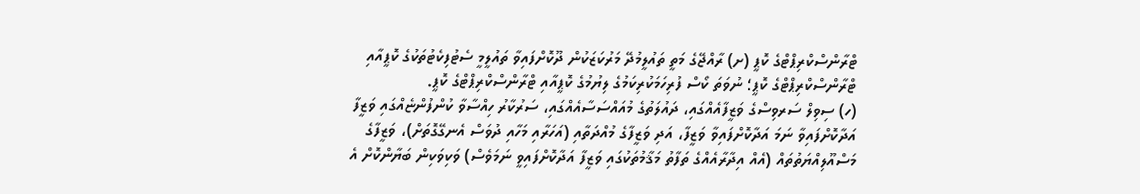ޓްރާންސްކްރިޕްޓްގެ ކޮޕީ (ށ) ރާއްޖޭގެ މަތީ ތައުލީމުދޭ މަރުކަޒަކުން ދޫކޮށްފައިވާ ތައުލީމީ ސެޓުފިކެޓުތަކުގެ ކޮޕީއާއި ޓްރާންސްކްރިޕްޓްގެ ކޮޕީ؛ ނުވަތަ ކޯސް ފުރިހަމަކުރިކަމުގެ ލިޔުމުގެ ކޮޕީއާއި ޓްރާންސްކްރިޕްޓްގެ ކޮޕީ.
(ހ) ސިވިލް ސަރވިސްގެ ވަޒީފާއެއްގައި، ދައުލަތުގެ މުއައްސަސާއެއްގައި، ސަރުކާރު ހިއްސާވާ ކުންފުންޏެއްގައި ވަޒީފާ އަދާކޮށްފައިވާ ނަމަ އަދާކޮށްފައިވާ ވަޒީފާ، އަދި ވަޒީފާގެ މުއްދަތާއި (އަހަރާއި މަހާއި ދުވަސް އެނގޭގޮތަށް)، ވަޒީފާގެ މަސްއޫލިއްޔަތުތައް (އެއް އިދާރާއެއްގެ ތަފާތު މަޤާމުތަކުގައި ވަޒީފާ އަދާކޮށްފައިވީ ނަމަވެސް) ވަކިވަކިން ބަޔާންކޮށް އެ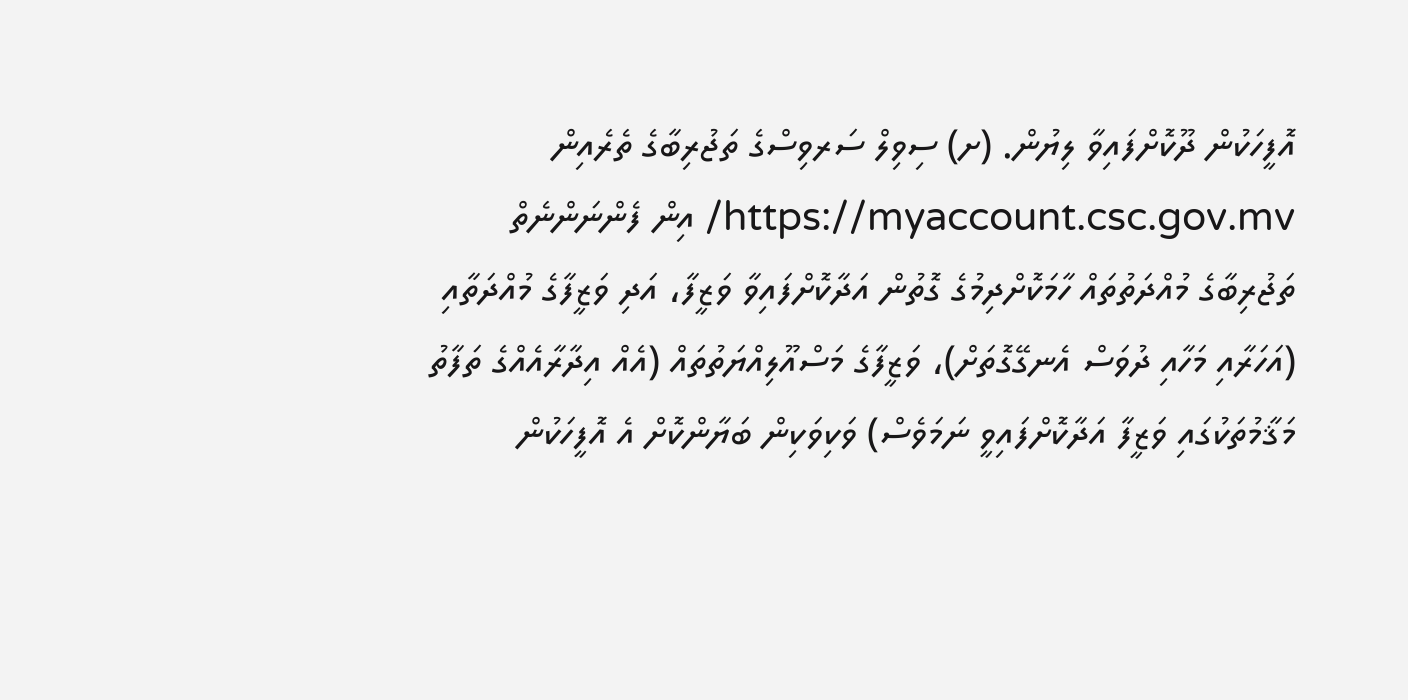އޮފީހަކުން ދޫކޮށްފައިވާ ލިޔުން. (ށ) ސިވިލް ސަރވިސްގެ ތަޖުރިބާގެ ތެރެއިން https://myaccount.csc.gov.mv/ އިން ފެންނަންނެތް ތަޖުރިބާގެ މުއްދަތުތައް ހާމަކޮށްދިމުގެ ގޮތުން އަދާކޮށްފައިވާ ވަޒީފާ، އަދި ވަޒީފާގެ މުއްދަތާއި (އަހަރާއި މަހާއި ދުވަސް އެނގޭގޮތަށް)، ވަޒީފާގެ މަސްއޫލިއްޔަތުތައް (އެއް އިދާރާއެއްގެ ތަފާތު މަޤާމުތަކުގައި ވަޒީފާ އަދާކޮށްފައިވީ ނަމަވެސް) ވަކިވަކިން ބަޔާންކޮށް އެ އޮފީހަކުން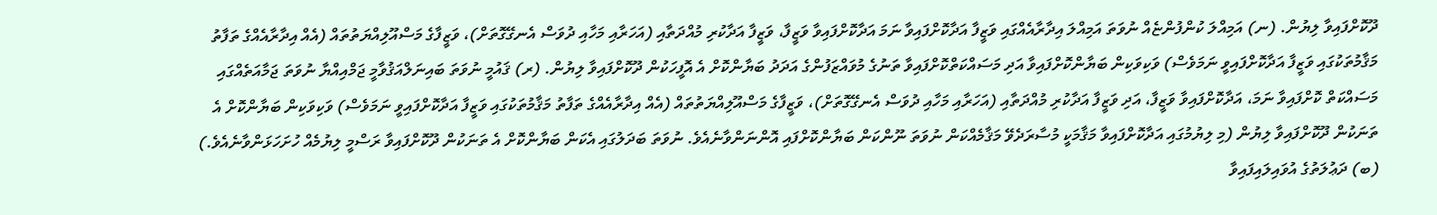ދޫކޮށްފައިވާ ލިޔުން. (ނ) އަމިއްލަ ކުންފުންޏެއް ނުވަތަ އަމިއްލަ އިދާރާއެއްގައި ވަޒީފާ އަދާކޮށްފައިވާ ނަމަ އަދާކޮށްފައިވާ ވަޒީފާ، ވަޒީފާ އަދާކުރި މުއްދަތާއި (އަހަރާއި މަހާއި ދުވަސް އެނގޭގޮތަށް)، ވަޒީފާގެ މަސްއޫލިއްޔަތުތައް (އެއް އިދާރާއެއްގެ ތަފާތު މަޤާމުތަކުގައި ވަޒީފާ އަދާކޮށްފައިވީ ނަމަވެސް) ވަކިވަކިން ބަޔާންކޮށްފައިވާ އަދި މަސައްކަތްކޮށްފައިވާ ތަނުގެ މުވައްޒަފުންގެ އަދަދު ބަޔާންކޮށް އެ އޮފީހަކުން ދޫކޮށްފައިވާ ލިޔުން. (ރ) ޤައުމީ ނުވަތަ ބައިނަލްއަޤުވާމީ ޖަމްއިއްޔާ ނުވަތަ ޖަމާއަތެއްގައި މަސައްކަތް ކޮށްފައިވާ ނަމަ، އަދާކޮށްފައިވާ ވަޒީފާ، އަދި ވަޒީފާ އަދާކުރި މުއްދަތާއި (އަހަރާއި މަހާއި ދުވަސް އެނގޭގޮތަށް)، ވަޒީފާގެ މަސްއޫލިއްޔަތުތައް (އެއް އިދާރާއެއްގެ ތަފާތު މަޤާމުތަކުގައި ވަޒީފާ އަދާކޮށްފައިވީ ނަމަވެސް) ވަކިވަކިން ބަޔާންކޮށް އެ ތަނަކުން ދޫކޮށްފައިވާ ލިޔުން (މި ލިޔުމުގައި އަދާކޮށްފައިވާ މަޤާމަކީ މުސާރަދެވޭ މަޤާމެއްކަން ނުވަތަ ނޫންކަން ބަޔާންކޮށްފައި އޮންނަންވާނެއެވެ. ނުވަތަ ބަދަލުގައި އެކަން ބަޔާންކޮށް އެ ތަނަކުން ދޫކޮށްފައިވާ ރަސްމީ ލިޔުމެއް ހުށަހަޅަންވާނެއެވެ.) (ބ) ދަޢުލަތުގެ އުވައިލައިފައިވާ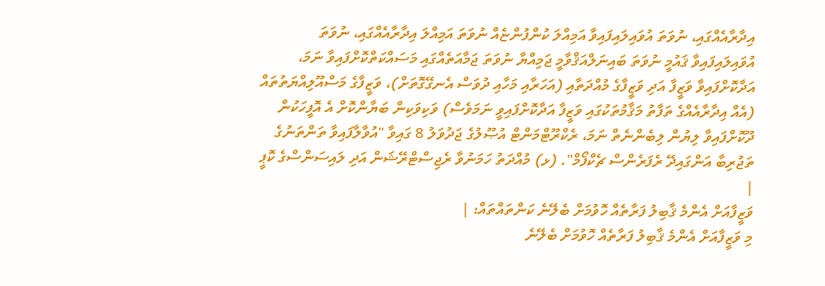އިދާރާއެއްގައި، ނުވަތަ އުވައިލައިފައިވާ އަމިއްލަ ކުންފުންޏެއް ނުވަތަ އަމިއްލަ އިދާރާއެއްގައި، ނުވަތަ އުވައިލައިފައިވާ ޤައުމީ ނުވަތަ ބައިނަލްއަޤްވާމީ ޖަމިއްޔާ ނުވަތަ ޖަމާއަތެއްގައި މަސައްކަތްކޮށްފައިވާ ނަމަ، އަދާކޮށްފައިވާ ވަޒީފާ އަދި ވަޒީފާގެ މުއްދަތާއި (އަހަރާއި މަހާއި ދުވަސް އެނގޭގޮތަށް)، ވަޒީފާގެ މަސްއޫލިއްޔަތުތައް (އެއް އިދާރާއެއްގެ ތަފާތު މަޤާމުތަކުގައި ވަޒީފާ އަދާކޮށްފައިވީ ނަމަވެސް) ވަކިވަކިން ބަޔާންކޮށް އެ އޮފީހަކުން ދޫކޮށްފައިވާ ލިޔުން ލިބެންނެތް ނަމަ، ރެކްރޫޓްމަންޓް އުޞޫލުގެ ޖަދުވަލު 8 ގައިވާ "އުވާލާފައިވާ ތަންތަނުގެ ތަޖުރިބާ އަންގައިދޭ ރެފަރެންސް ޗެކްފޯމް". (ޅ) މުއްދަތު ހަމަނުވާ ރެޖިސްޓްރޭޝަން އަދި ލައިސަންސްގެ ކޮޕީ |
ވަޒީފާއަށް އެންމެ ޤާބިލު ފަރާތެއް ހޮވުމަށް ބެލޭނެ ކަންތައްތައް: |
މި ވަޒީފާއަށް އެންމެ ޤާބިލު ފަރާތެއް ހޮވުމަށް ބެލޭނެ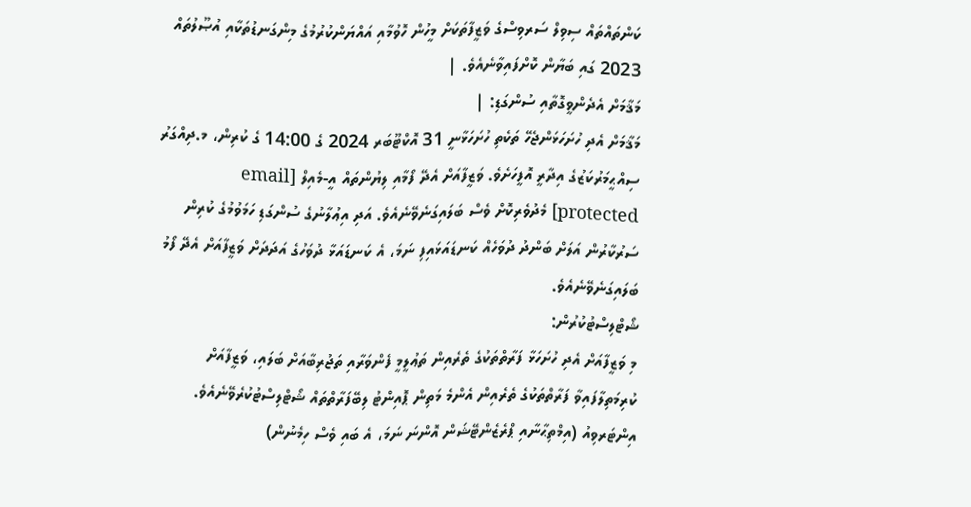ކަންތައްތައް ސިވިލް ސަރވިސްގެ ވަޒީފާތަކަށް މީހުން ހޮވުމާއި އައްޔަންކުރުމުގެ މިންގަނޑުތަކާއި އުޞޫލުތައް 2023 ގައި ބަޔާން ކޮށްފައިވާނެއެވެ. |
މަޤާމަށް އެދެންވީގޮތާއި ސުންގަޑި: |
މަޤާމަށް އެދި ހުށަހަޅަންޖެހޭ ތަކެތި ހުށަހަޅާނީ 31 އޮކްޓޫބަރ 2024 ގެ 14:00 ގެ ކުރިން، މ.ދިއްގަރު ސިއްޙީމަރުކަޒުގެ އިދާރީ އޮފީހަށެވެ. ވަޒީފާއަށް އެދޭ ފޯމާއި ލިޔުންތައް އީ-މެއިލް [email protected] މެދުވެރިކޮށް ވެސް ބަލައިގަނެވޭނެއެވެ. އަދި އިޢުލާނުގެ ސުންގަޑި ހަމަވުމުގެ ކުރިން ސަރުކާރުން އަލަށް ބަންދު ދުވަހެއް ކަނޑައަޅައިފި ނަމަ، އެ ކަނޑައަޅާ ދުވަހުގެ އަދަދަށް ވަޒީފާއަށް އެދޭ ފޯމު ބަލައިގަނެވޭނެއެވެ.
ޝޯޓްލިސްޓުކުރުން:
މި ވަޒީފާއަށް އެދި ހުށަހަޅާ ފަރާތްތަކުގެ ތެރެއިން ތަޢުލީމީ ފެންވަރާއި ތަޖުރިބާއަށް ބަލައި، ވަޒީފާއަށް ކުރިމަތިލާފައިވާ ފަރާތްތަކުގެ ތެރެއިން އެންމެ މަތިން ޕޮއިންޓު ލިބޭފަރާތްތައް ޝޯޓްލިސްޓުކުރެވޭނެއެވެ.
އިންޓަރވިއު (އިމްތިޙާނާއި ޕްރެޒެންޓޭޝަން އޮންނަ ނަމަ، އެ ބައި ވެސް ހިމެނުން)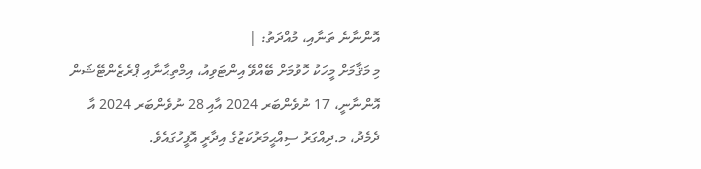އޮންނާނެ ތަނާއި، މުއްދަތު: |
މި މަޤާމަށް މީހަކު ހޮވުމަށް ބޭއްވޭ އިންޓަވިއު، އިމްތިޙާނާއި ޕްރެޒެންޓޭޝަން އޮންނާނީ، 17 ނުވެންބަރ 2024 އާއި 28 ނުވެންބަރ 2024 އާ ދެމެދު، މ.ދިއްގަރު ސިއްޙީމަރުކަޒުގެ އިދާރީ އޮފީހުގައެވެ.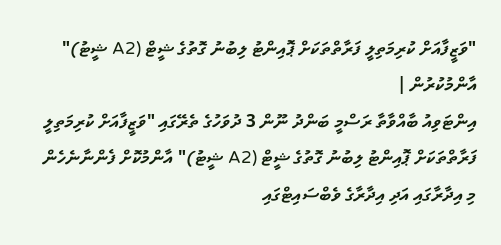"ވަޒީފާއަށް ކުރިމަތިލީ ފަރާތްތަކަށް ޕޮއިންޓު ލިބުނު ގޮތުގެ ޝީޓް (A2 ޝީޓު)" އާންމުކުރުން |
އިންޓަވިއު ބާއްވާތާ ރަސްމީ ބަންދު ނޫން 3 ދުވަހުގެ ތެރޭގައި "ވަޒީފާއަށް ކުރިމަތިލީ ފަރާތްތަކަށް ޕޮއިންޓު ލިބުނު ގޮތުގެ ޝީޓް (A2 ޝީޓު)" އާންމުކޮށް ފެންނާނެހެން މި އިދާރާގައި އަދި އިދާރާގެ ވެބްސައިޓްގައި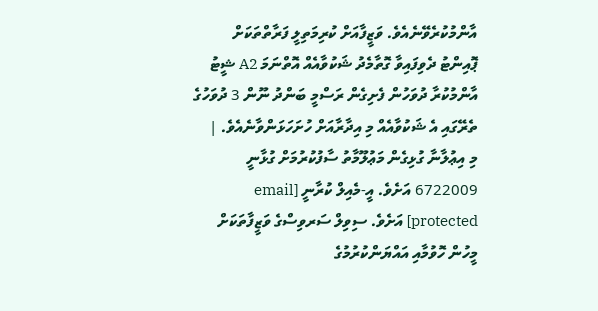އާންމުކުރެވޭނެއެވެ. ވަޒީފާއަށް ކުރިމަތިލީ ފަރާތްތަކަށް ޕޮއިންޓު ދެވިފައިވާ ގޮތާމެދު ޝަކުވާއެއް އޮތްނަމަ A2 ޝީޓު އާންމުކުރާ ދުވަހުން ފެށިގެން ރަސްމީ ބަންދު ނޫން 3 ދުވަހުގެ ތެރޭގައި އެ ޝަކުވާއެއް މި އިދާރާއަށް ހުށަހަޅަންވާނެއެވެ. |
މި އިޢުލާނާ ގުޅިގެން މަޢުލޫމާތު ސާފުކުރުމަށް ގުޅާނީ 6722009 އަށެވެ. އީ-މެއިލް ކުރާނީ [email protected] އަށެވެ. ސިވިލް ސަރވިސްގެ ވަޒީފާތަކަށް މީހުން ހޮވުމާއި އައްޔަންކުރުމުގެ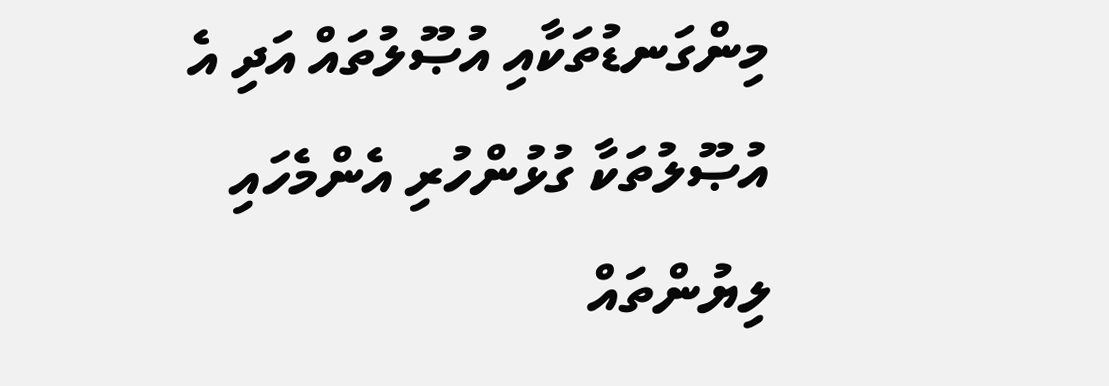މިންގަނޑުތަކާއި އުޞޫލުތައް އަދި އެ އުޞޫލުތަކާ ގުޅުންހުރި އެންމެހައި ލިޔުންތައް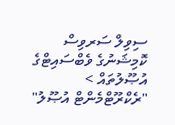ސިވިލް ސަރވިސް ކޮމިޝަނުގެ ވެބްސައިޓްގެ އުޞޫލުތައް > "ރެކްރޫޓްމެންޓް އުޞޫލު"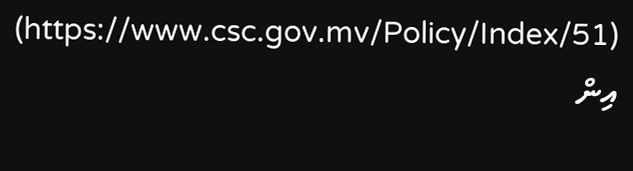(https://www.csc.gov.mv/Policy/Index/51) އިން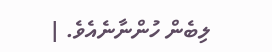ލިބެން ހުންނާނެއެވެ. |